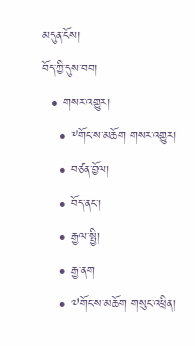མདུན་ངོས།
བོད་ཀྱི་དུས་བབ།
  • གསར་འགྱུར།
    • ༸གོང་ས་མཆོག གསར་འགྱུར།
    • བཙན་བྱོལ།
    • བོད་ནང་།
    • རྒྱལ་སྤྱི།
    • རྒྱ་ནག
    • ༧གོང་ས་མཆོག གསུང་འཕྲིན།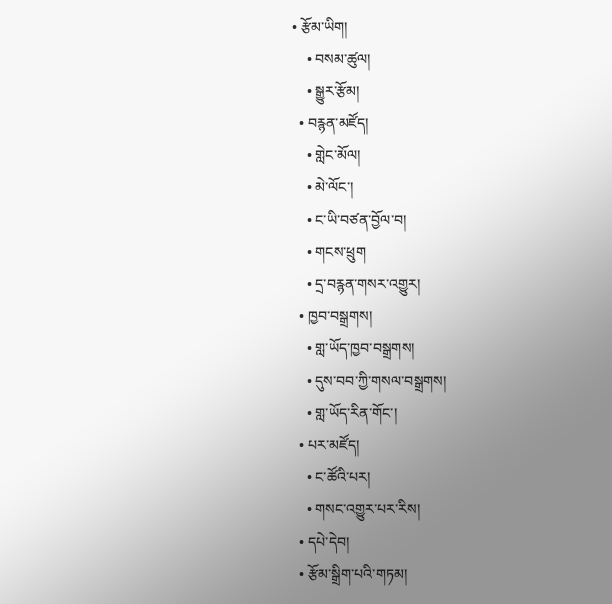• རྩོམ་ཡིག།
    • བསམ་ཚུལ།
    • སྒྱུར་རྩོམ།
  • བརྙན་མཛོད།
    • གླེང་མོལ།
    • མེ་ལོང་།
    • ང་ཡི་བཙན་བྱོལ་བ།
    • གངས་ཕྲུག
    • དྲ་བརྙན་གསར་འགྱུར།
  • ཁྱབ་བསྒྲགས།
    • གླ་ཡོད་ཁྱབ་བསྒྲགས།
    • དུས་བབ་ཀྱི་གསལ་བསྒྲགས།
    • གླ་ཡོད་རིན་གོང་།
  • པར་མཛོད།
    • ང་ཚོའི་པར།
    • གསང་འགྱུར་པར་རིས།
  • དཔེ་དེབ།
  • རྩོམ་སྒྲིག་པའི་གཏམ།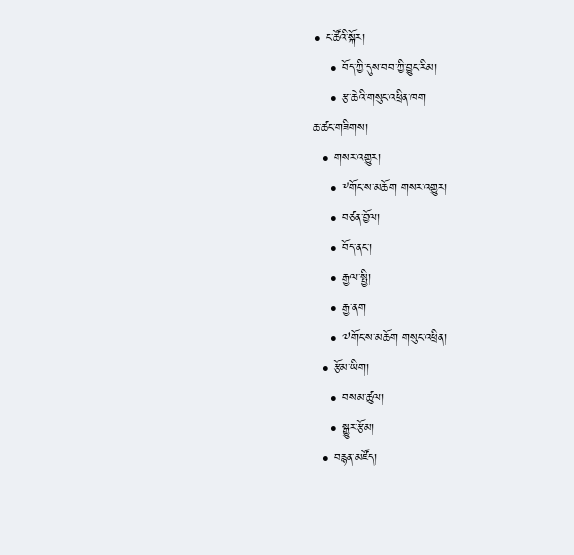• ང་ཚོའི་སྐོར།
    • བོད་ཀྱི་དུས་བབ་ཀྱི་བྱུང་རིམ།
    • རྩ་ཆེའི་གསུང་འཕྲིན་ཁག
ཆ་ཚང་གཟིགས།
  • གསར་འགྱུར།
    • ༸གོང་ས་མཆོག གསར་འགྱུར།
    • བཙན་བྱོལ།
    • བོད་ནང་།
    • རྒྱལ་སྤྱི།
    • རྒྱ་ནག
    • ༧གོང་ས་མཆོག གསུང་འཕྲིན།
  • རྩོམ་ཡིག།
    • བསམ་ཚུལ།
    • སྒྱུར་རྩོམ།
  • བརྙན་མཛོད།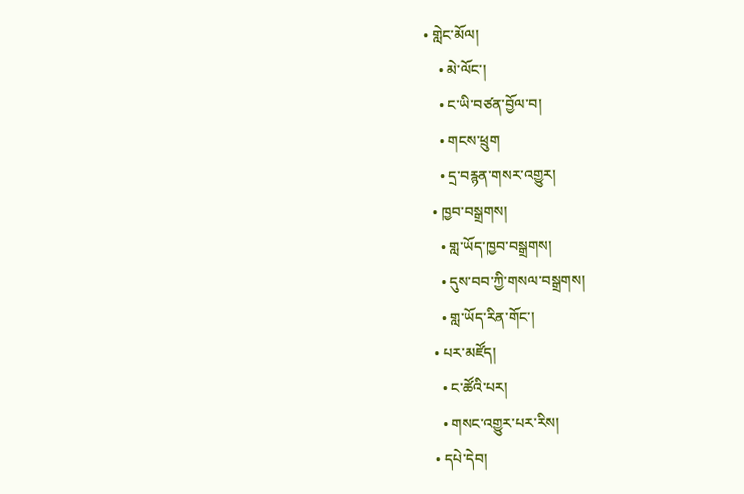• གླེང་མོལ།
    • མེ་ལོང་།
    • ང་ཡི་བཙན་བྱོལ་བ།
    • གངས་ཕྲུག
    • དྲ་བརྙན་གསར་འགྱུར།
  • ཁྱབ་བསྒྲགས།
    • གླ་ཡོད་ཁྱབ་བསྒྲགས།
    • དུས་བབ་ཀྱི་གསལ་བསྒྲགས།
    • གླ་ཡོད་རིན་གོང་།
  • པར་མཛོད།
    • ང་ཚོའི་པར།
    • གསང་འགྱུར་པར་རིས།
  • དཔེ་དེབ།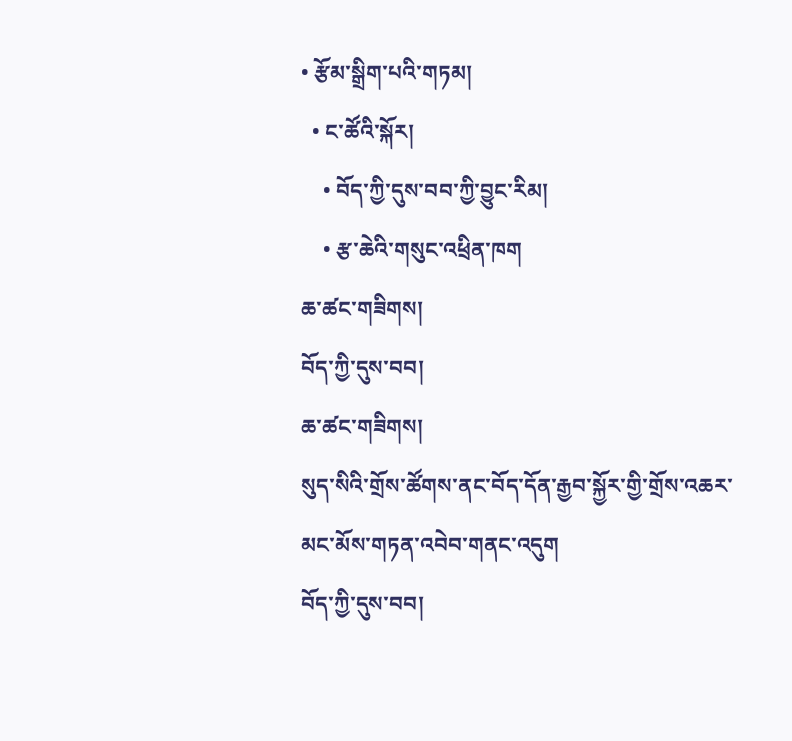• རྩོམ་སྒྲིག་པའི་གཏམ།
  • ང་ཚོའི་སྐོར།
    • བོད་ཀྱི་དུས་བབ་ཀྱི་བྱུང་རིམ།
    • རྩ་ཆེའི་གསུང་འཕྲིན་ཁག
ཆ་ཚང་གཟིགས།
བོད་ཀྱི་དུས་བབ།
ཆ་ཚང་གཟིགས།
སུད་སིའི་གྲོས་ཚོགས་ནང་བོད་དོན་རྒྱབ་སྐྱོར་གྱི་གྲོས་འཆར་མང་མོས་གཏན་འབེབ་གནང་འདུག
བོད་ཀྱི་དུས་བབ།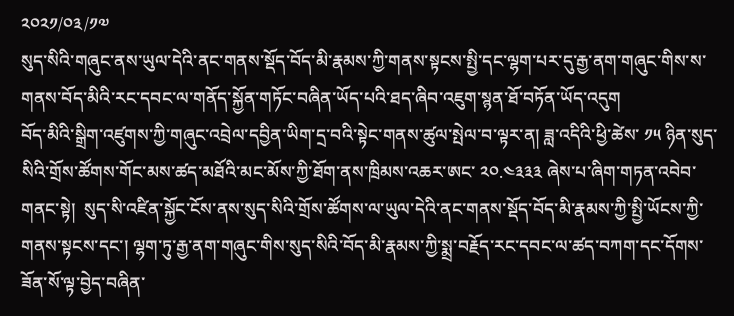༢༠༢༡/༠༣/༡༧
སུད་སིའི་གཞུང་ནས་ཡུལ་དེའི་ནང་གནས་སྡོད་བོད་མི་རྣམས་ཀྱི་གནས་སྟངས་སྤྱི་དང་ལྷག་པར་དུ་རྒྱ་ནག་གཞུང་གིས་ས་གནས་བོད་མིའི་རང་དབང་ལ་གནོད་སྐྱོན་གཏོང་བཞིན་ཡོད་པའི་ཐད་ཞིབ་འཇུག་སྙན་ཐོ་བཏོན་ཡོད་འདུག
བོད་མིའི་སྒྲིག་འཛུགས་ཀྱི་གཞུང་འབྲེལ་དབྱིན་ཡིག་དྲ་བའི་སྟེང་གནས་ཚུལ་སྤེལ་བ་ལྟར་ན། ཟླ་འདིའི་ཕྱི་ཚེས་ ༡༥ ཉིན་སུད་སིའི་གྲོས་ཚོགས་གོང་མས་ཚད་མཐོའི་མང་མོས་ཀྱི་ཐོག་ནས་ཁྲིམས་འཆར་ཨང་ ༢༠.༤༣༣༣ ཞེས་པ་ཞིག་གཏན་འབེབ་གནང་སྟེ།  སུད་སི་འཛིན་སྐྱོང་ངོས་ནས་སུད་སིའི་གྲོས་ཚོགས་ལ་ཡུལ་དེའི་ནང་གནས་སྡོད་བོད་མི་རྣམས་ཀྱི་སྤྱི་ཡོངས་ཀྱི་གནས་སྟངས་དང་། ལྷག་ཏུ་རྒྱ་ནག་གཞུང་གིས་སུད་སིའི་བོད་མི་རྣམས་ཀྱི་སྨྲ་བརྗོད་རང་དབང་ལ་ཚད་བཀག་དང་དོགས་ཟོན་སོ་ལྟ་བྱེད་བཞིན་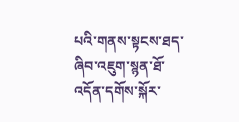པའི་གནས་སྟངས་ཐད་ཞིབ་འཇུག་སྙན་ཐོ་འདོན་དགོས་སྐོར་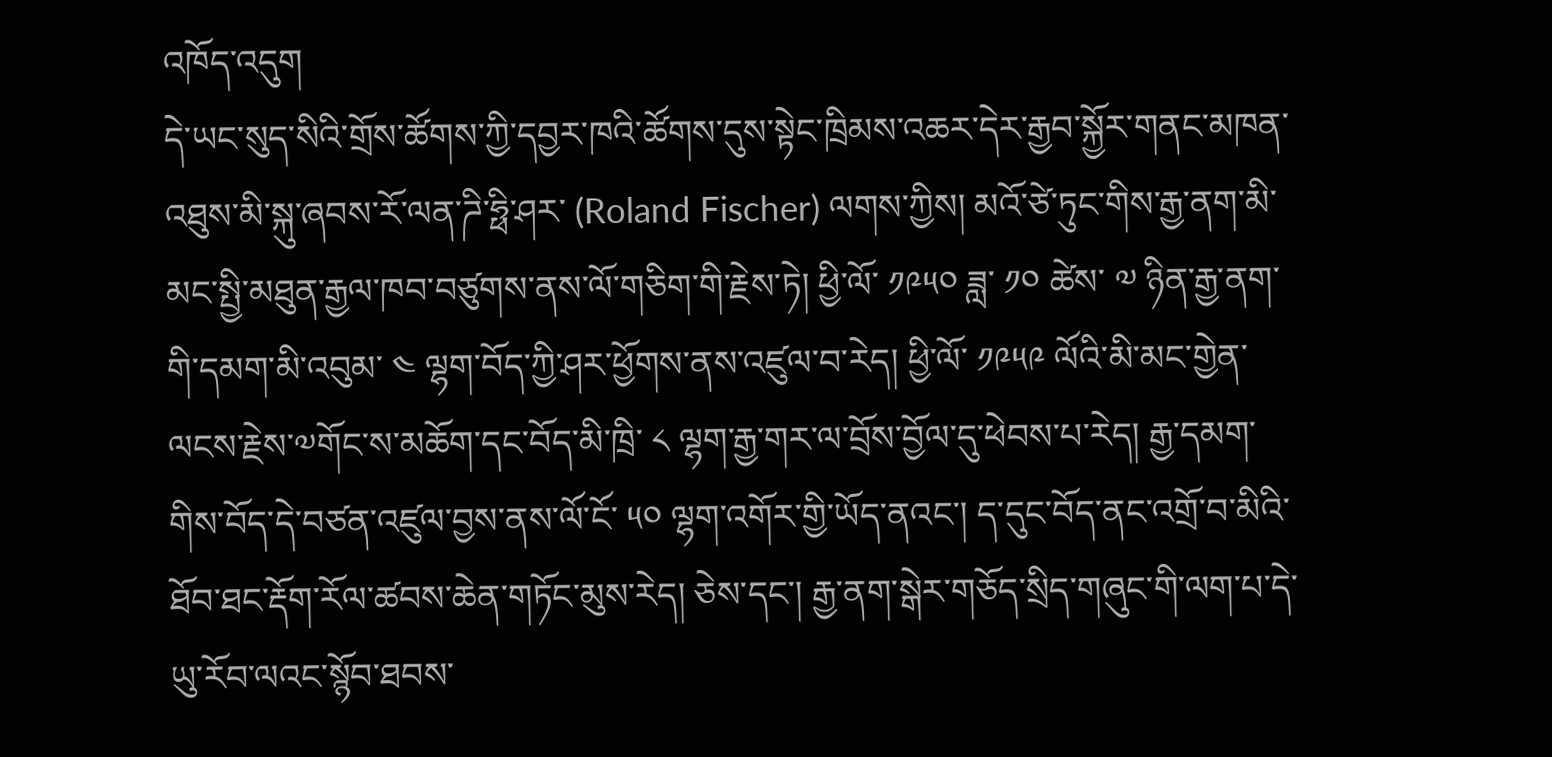འཁོད་འདུག
དེ་ཡང་སུད་སིའི་གྲོས་ཚོགས་ཀྱི་དབྱར་ཁའི་ཚོགས་དུས་སྟེང་ཁྲིམས་འཆར་དེར་རྒྱབ་སྐྱོར་གནང་མཁན་འཐུས་མི་སྐུ་ཞབས་རོ་ལན་ཌི་ཧྥི་ཤར་ (Roland Fischer) ལགས་ཀྱིས། མའོ་ཙེ་ཏུང་གིས་རྒྱ་ནག་མི་མང་སྤྱི་མཐུན་རྒྱལ་ཁབ་བཙུགས་ནས་ལོ་གཅིག་གི་རྗེས་ཏེ། ཕྱི་ལོ་ ༡༩༥༠ ཟླ་ ༡༠ ཚེས་ ༧ ཉིན་རྒྱ་ནག་གི་དམག་མི་འབུམ་ ༤ ལྷག་བོད་ཀྱི་ཤར་ཕྱོགས་ནས་འཛུལ་བ་རེད། ཕྱི་ལོ་ ༡༩༥༩ ལོའི་མི་མང་གྱེན་ལངས་རྗེས་༧གོང་ས་མཆོག་དང་བོད་མི་ཁྲི་ ༨ ལྷག་རྒྱ་གར་ལ་བྲོས་བྱོལ་དུ་ཕེབས་པ་རེད། རྒྱ་དམག་གིས་བོད་དེ་བཙན་འཛུལ་བྱས་ནས་ལོ་ངོ་ ༥༠ ལྷག་འགོར་གྱི་ཡོད་ནའང་། ད་དུང་བོད་ནང་འགྲོ་བ་མིའི་ཐོབ་ཐང་རྡོག་རོལ་ཚབས་ཆེན་གཏོང་མུས་རེད། ཅེས་དང་། རྒྱ་ནག་སྒེར་གཅོད་སྲིད་གཞུང་གི་ལག་པ་དེ་ཡུ་རོབ་ལའང་སྙོབ་ཐབས་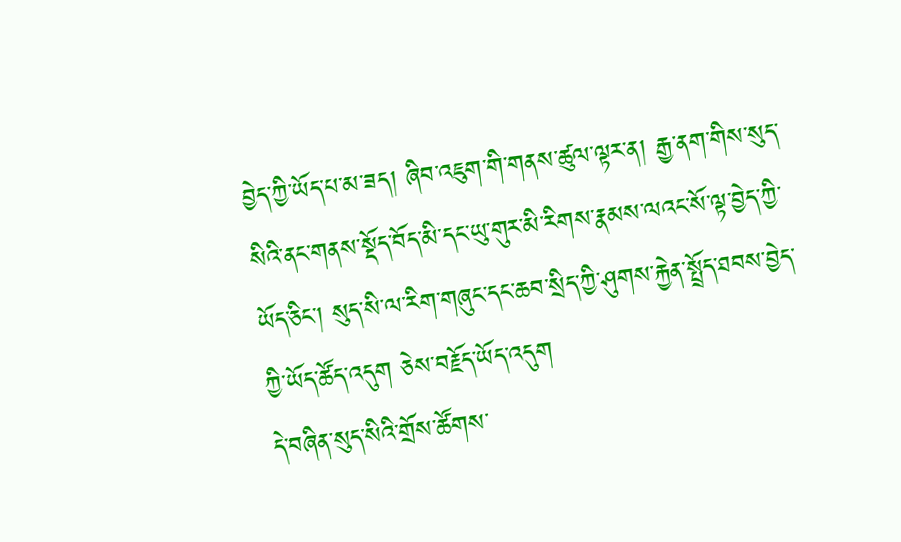བྱེད་ཀྱི་ཡོད་པ་མ་ཟད། ཞིབ་འཇུག་གི་གནས་ཚུལ་ལྟར་ན། རྒྱ་ནག་གིས་སུད་སིའི་ནང་གནས་སྡོད་བོད་མི་དང་ཡུ་གུར་མི་རིགས་རྣམས་ལའང་སོ་ལྟ་བྱེད་ཀྱི་ཡོད་ཅིང་། སུད་སི་ལ་རིག་གཞུང་དང་ཆབ་སྲིད་ཀྱི་ཤུགས་རྐྱེན་སྤྲོད་ཐབས་བྱེད་ཀྱི་ཡོད་ཚོད་འདུག ཅེས་བརྗོད་ཡོད་འདུག
དེ་བཞིན་སུད་སིའི་གྲོས་ཚོགས་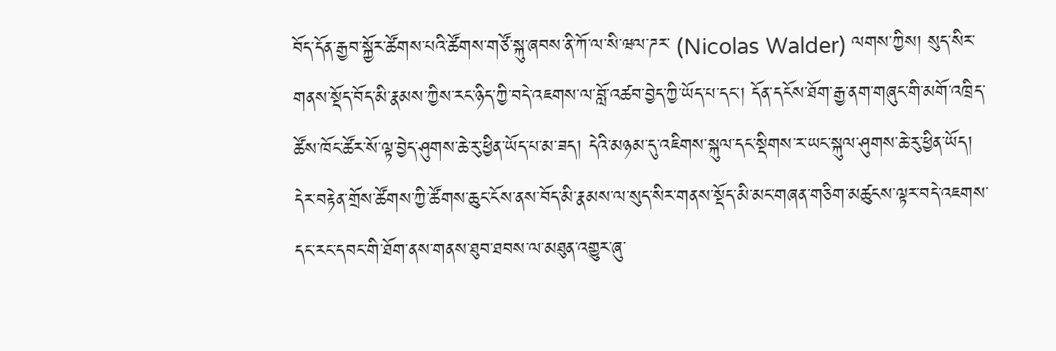བོད་དོན་རྒྱབ་སྐྱོར་ཚོགས་པའི་ཚོགས་གཙོ་སྐུ་ཞབས་ནི་ཀོ་ལ་སི་ཝལ་ཌར་ (Nicolas Walder) ལགས་ཀྱིས། སུད་སིར་གནས་སྡོད་བོད་མི་རྣམས་ཀྱིས་རང་ཉིད་ཀྱི་བདེ་འཇགས་ལ་བློ་འཚབ་བྱེད་ཀྱི་ཡོད་པ་དང་། དོན་དངོས་ཐོག་རྒྱ་ནག་གཞུང་གི་མགོ་འཁྲིད་ཚོས་ཁོང་ཚོར་སོ་ལྟ་བྱེད་ཤུགས་ཆེ་རུ་ཕྱིན་ཡོད་པ་མ་ཟད། དེའི་མཉམ་དུ་འཇིགས་སྐུལ་དང་སྡིགས་ར་ཡང་སྐུལ་ཤུགས་ཆེ་རུ་ཕྱིན་ཡོད། དེར་བརྟེན་གྲོས་ཚོགས་ཀྱི་ཚོགས་ཆུང་ངོས་ནས་བོད་མི་རྣམས་ལ་སུད་སིར་གནས་སྡོད་མི་མང་གཞན་གཅིག་མཚུངས་ལྟར་བདེ་འཇགས་དང་རང་དབང་གི་ཐོག་ནས་གནས་ཐུབ་ཐབས་ལ་མཐུན་འགྱུར་ཞུ་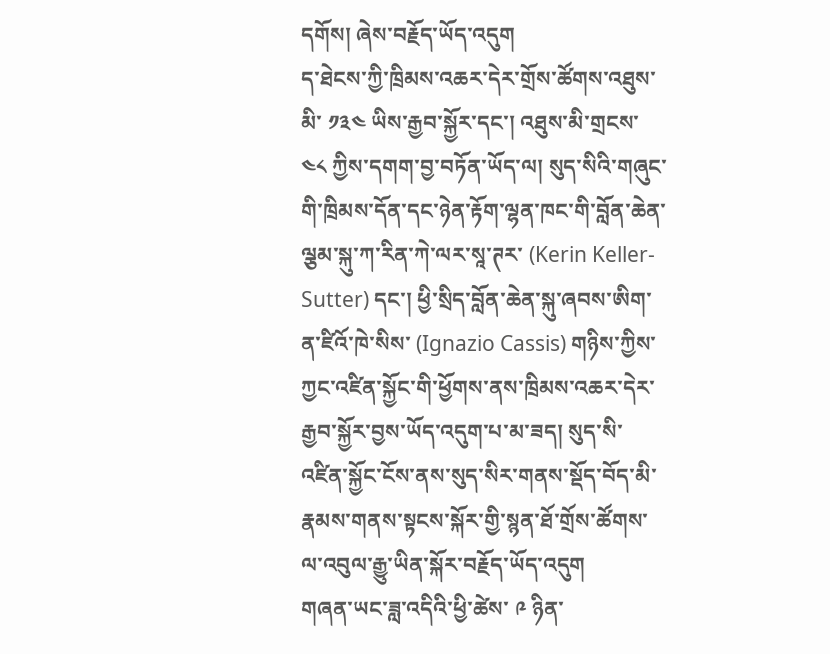དགོས། ཞེས་བརྗོད་ཡོད་འདུག
ད་ཐེངས་ཀྱི་ཁྲིམས་འཆར་དེར་གྲོས་ཚོགས་འཐུས་མི་ ༡༣༤ ཡིས་རྒྱབ་སྐྱོར་དང་། འཐུས་མི་གྲངས་ ༤༨ ཀྱིས་དགག་བྱ་བཏོན་ཡོད་ལ། སུད་སིའི་གཞུང་གི་ཁྲིམས་དོན་དང་ཉེན་རྟོག་ལྷན་ཁང་གི་བློན་ཆེན་ལྕམ་སྐུ་ཀ་རིན་ཀེ་ལར་སཱ་ཊར་ (Kerin Keller-Sutter) དང་། ཕྱི་སྲིད་བློན་ཆེན་སྐུ་ཞབས་ཨིག་ན་ཛིའོ་ཁེ་སིས་ (Ignazio Cassis) གཉིས་ཀྱིས་ཀྱང་འཛིན་སྐྱོང་གི་ཕྱོགས་ནས་ཁྲིམས་འཆར་དེར་རྒྱབ་སྐྱོར་བྱས་ཡོད་འདུག་པ་མ་ཟད། སུད་སི་འཛིན་སྐྱོང་ངོས་ནས་སུད་སིར་གནས་སྡོད་བོད་མི་རྣམས་གནས་སྟངས་སྐོར་གྱི་སྙན་ཐོ་གྲོས་ཚོགས་ལ་འབུལ་རྒྱུ་ཡིན་སྐོར་བརྗོད་ཡོད་འདུག
གཞན་ཡང་ཟླ་འདིའི་ཕྱི་ཚེས་ ༩ ཉིན་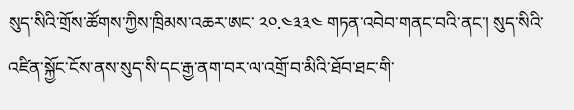སུད་སིའི་གྲོས་ཚོགས་ཀྱིས་ཁྲིམས་འཆར་ཨང་ ༢༠.༤༣༣༤ གཏན་འབེབ་གནང་བའི་ནང་། སུད་སིའི་འཛིན་སྐྱོང་ངོས་ནས་སུད་སི་དང་རྒྱ་ནག་བར་ལ་འགྲོ་བ་མིའི་ཐོབ་ཐང་གི་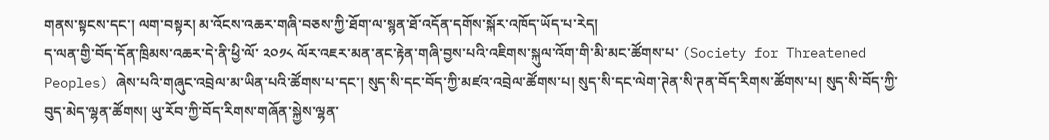གནས་སྟངས་དང་། ལག་བསྟར། མ་འོངས་འཆར་གཞི་བཅས་ཀྱི་ཐོག་ལ་སྙན་ཐོ་འདོན་དགོས་སྐོར་འཁོད་ཡོད་པ་རེད།
ད་ལན་གྱི་བོད་དོན་ཁྲིམས་འཆར་དེ་ནི་ཕྱི་ལོ་ ༢༠༡༨ ལོར་འཇར་མན་ནང་རྟེན་གཞི་བྱས་པའི་འཇིགས་སྐུལ་འོག་གི་མི་མང་ཚོགས་པ་ (Society for Threatened Peoples) ཞེས་པའི་གཞུང་འབྲེལ་མ་ཡིན་པའི་ཚོགས་པ་དང་། སུད་སི་དང་བོད་ཀྱི་མཛའ་འབྲེལ་ཚོགས་པ། སུད་སི་དང་ལེག་ཊེན་སི་ཊན་བོད་རིགས་ཚོགས་པ། སུད་སི་བོད་ཀྱི་བུད་མེད་ལྷན་ཚོགས། ཡུ་རོབ་ཀྱི་བོད་རིགས་གཞོན་སྐྱེས་ལྷན་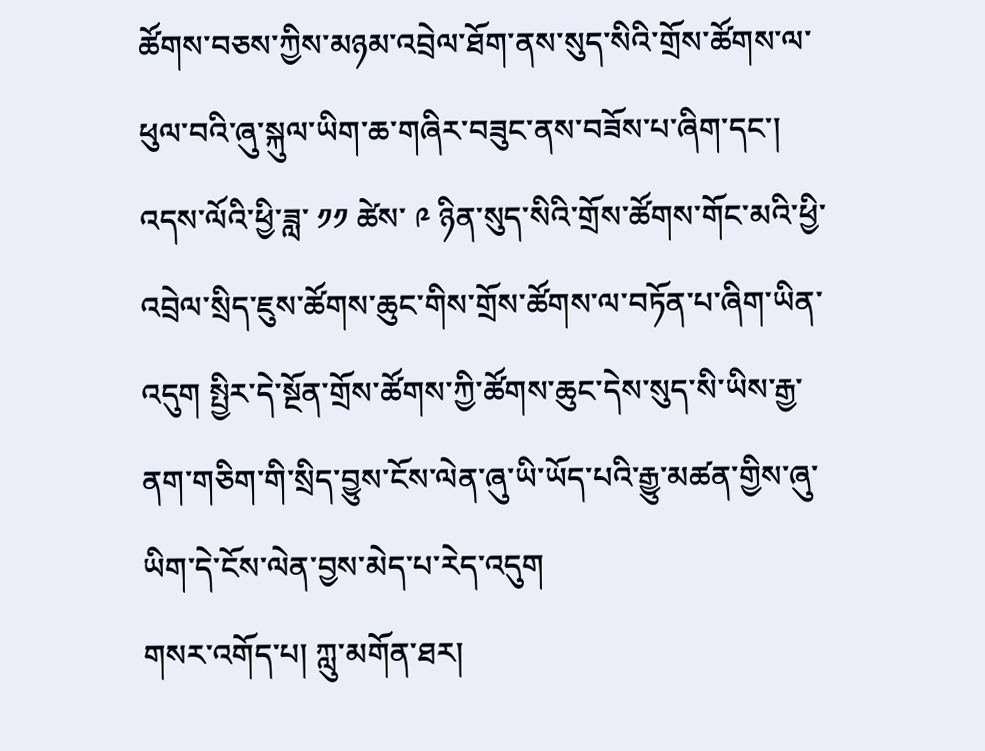ཚོགས་བཅས་ཀྱིས་མཉམ་འབྲེལ་ཐོག་ནས་སུད་སིའི་གྲོས་ཚོགས་ལ་ཕུལ་བའི་ཞུ་སྐུལ་ཡིག་ཆ་གཞིར་བཟུང་ནས་བཟོས་པ་ཞིག་དང་། འདས་ལོའི་ཕྱི་ཟླ་ ༡༡ ཚེས་ ༩ ཉིན་སུད་སིའི་གྲོས་ཚོགས་གོང་མའི་ཕྱི་འབྲེལ་སྲིད་ཇུས་ཚོགས་ཆུང་གིས་གྲོས་ཚོགས་ལ་བཏོན་པ་ཞིག་ཡིན་འདུག སྤྱིར་དེ་སྔོན་གྲོས་ཚོགས་ཀྱི་ཚོགས་ཆུང་དེས་སུད་སི་ཡིས་རྒྱ་ནག་གཅིག་གི་སྲིད་བྱུས་ངོས་ལེན་ཞུ་ཡི་ཡོད་པའི་རྒྱུ་མཚན་གྱིས་ཞུ་ཡིག་དེ་ངོས་ལེན་བྱས་མེད་པ་རེད་འདུག
གསར་འགོད་པ། ཀླུ་མགོན་ཐར།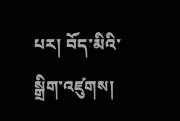པར། བོད་མིའི་སྒྲིག་འཛུགས།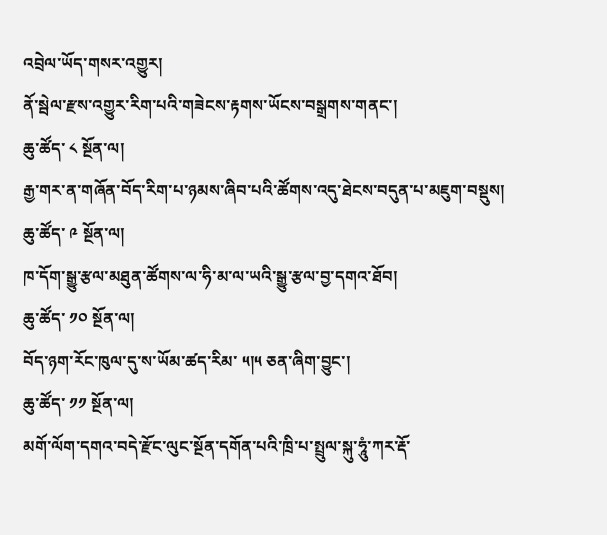འབྲེལ་ཡོད་གསར་འགྱུར།
ནོ་སྦེལ་རྫས་འགྱུར་རིག་པའི་གཟེངས་རྟགས་ཡོངས་བསྒྲགས་གནང་།
ཆུ་ཚོད་ ༨ སྔོན་ལ།
རྒྱ་གར་ན་གཞོན་བོད་རིག་པ་ཉམས་ཞིབ་པའི་ཚོགས་འདུ་ཐེངས་བདུན་པ་མཇུག་བསྡུས།
ཆུ་ཚོད་ ༩ སྔོན་ལ།
ཁ་དོག་སྒྱུ་རྩལ་མཐུན་ཚོགས་ལ་ཧི་མ་ལ་ཡའི་སྒྱུ་རྩལ་བྱ་དགའ་ཐོབ།
ཆུ་ཚོད་ ༡༠ སྔོན་ལ།
བོད་ཉག་རོང་ཁུལ་དུ་ས་ཡོམ་ཚད་རིམ་ ༥།༥ ཅན་ཞིག་བྱུང་།
ཆུ་ཚོད་ ༡༡ སྔོན་ལ།
མགོ་ལོག་དགའ་བདེ་རྫོང་ལུང་སྔོན་དགོན་པའི་ཁྲི་པ་སྤྲུལ་སྐུ་ཧཱུཾ་ཀར་རྡོ་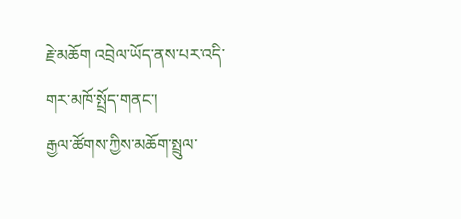རྗེ་མཆོག འབྲེལ་ཡོད་ནས་པར་འདི་གར་མཁོ་སྤྲོད་གནང་།
རྒྱལ་ཚོགས་ཀྱིས་མཆོག་སྤྲུལ་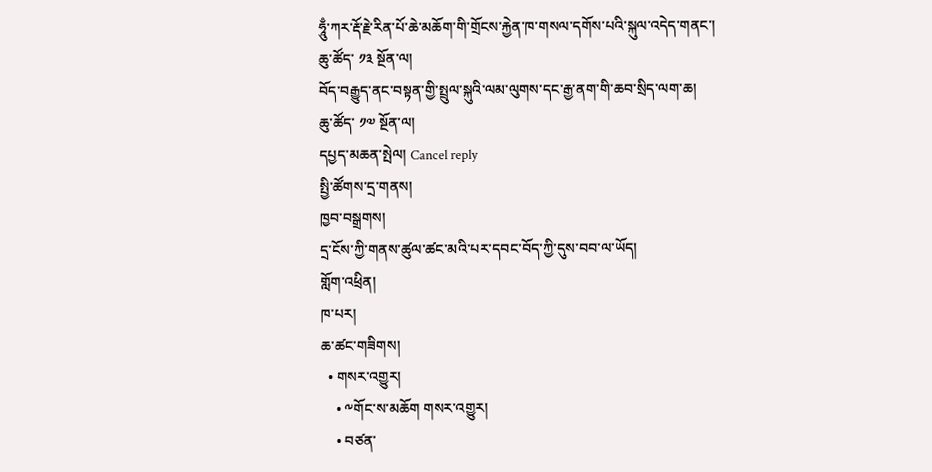ཧཱུྃ་ཀར་རྡོ་རྗེ་རིན་པོ་ཆེ་མཆོག་གི་གྲོངས་རྐྱེན་ཁ་གསལ་དགོས་པའི་སྐུལ་འདེད་གནང་།
ཆུ་ཚོད་ ༡༣ སྔོན་ལ།
བོད་བརྒྱུད་ནང་བསྟན་གྱི་སྤྲུལ་སྐུའི་ལམ་ལུགས་དང་རྒྱ་ནག་གི་ཆབ་སྲིད་ལག་ཆ།
ཆུ་ཚོད་ ༡༧ སྔོན་ལ།
དཔྱད་མཆན་སྤེལ། Cancel reply
སྤྱི་ཚོགས་དྲ་གནས།
ཁྱབ་བསྒྲགས།
དྲ་ངོས་ཀྱི་གནས་ཚུལ་ཚང་མའི་པར་དབང་བོད་ཀྱི་དུས་བབ་ལ་ཡོད།
གློག་འཕྲིན།
ཁ་པར།
ཆ་ཚང་གཟིགས།
  • གསར་འགྱུར།
    • ༸གོང་ས་མཆོག གསར་འགྱུར།
    • བཙན་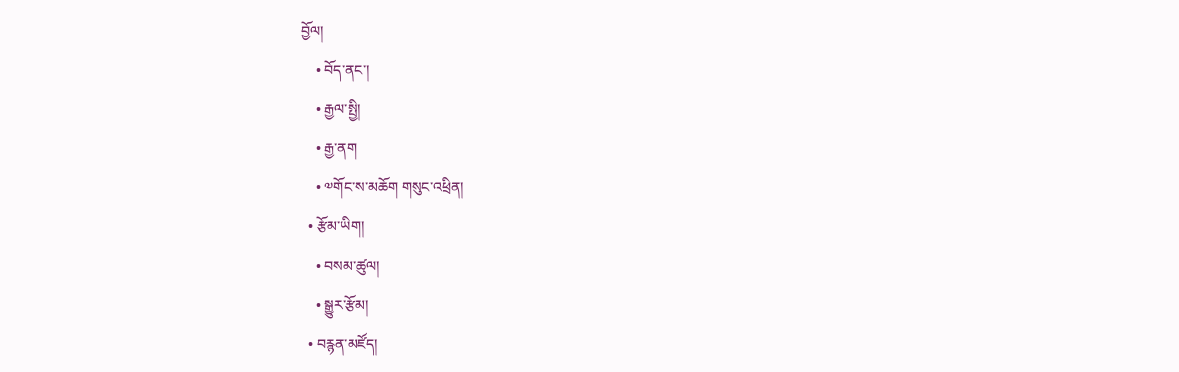བྱོལ།
    • བོད་ནང་།
    • རྒྱལ་སྤྱི།
    • རྒྱ་ནག
    • ༧གོང་ས་མཆོག གསུང་འཕྲིན།
  • རྩོམ་ཡིག།
    • བསམ་ཚུལ།
    • སྒྱུར་རྩོམ།
  • བརྙན་མཛོད།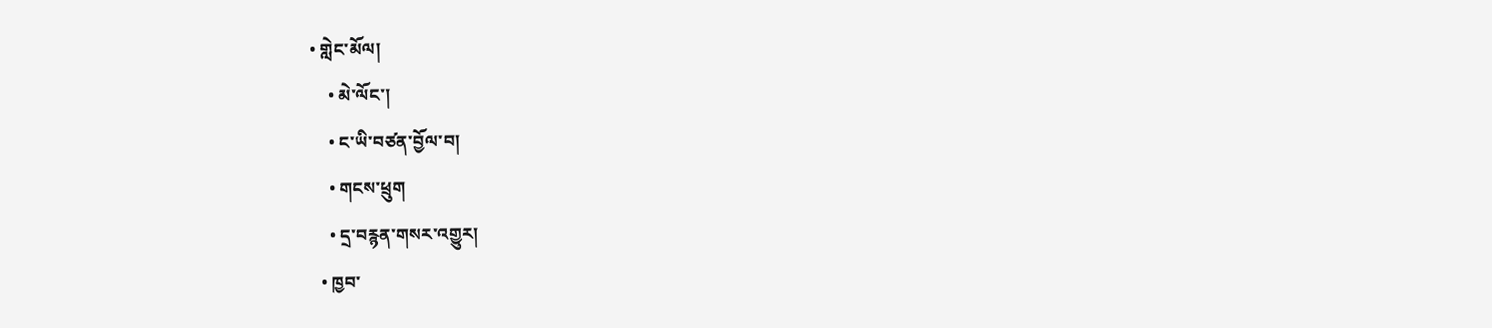• གླེང་མོལ།
    • མེ་ལོང་།
    • ང་ཡི་བཙན་བྱོལ་བ།
    • གངས་ཕྲུག
    • དྲ་བརྙན་གསར་འགྱུར།
  • ཁྱབ་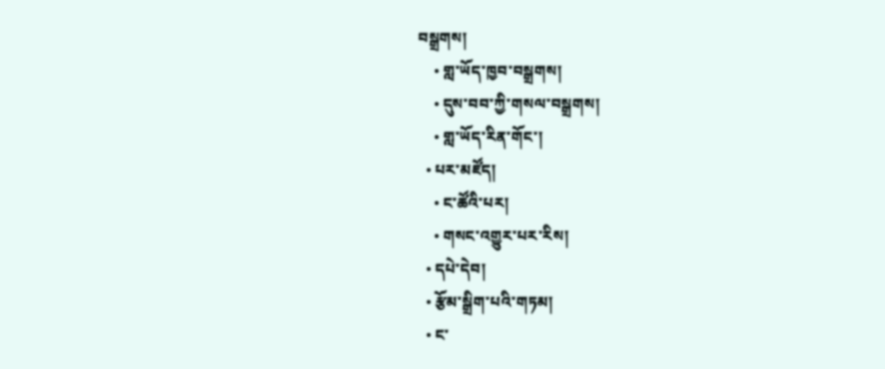བསྒྲགས།
    • གླ་ཡོད་ཁྱབ་བསྒྲགས།
    • དུས་བབ་ཀྱི་གསལ་བསྒྲགས།
    • གླ་ཡོད་རིན་གོང་།
  • པར་མཛོད།
    • ང་ཚོའི་པར།
    • གསང་འགྱུར་པར་རིས།
  • དཔེ་དེབ།
  • རྩོམ་སྒྲིག་པའི་གཏམ།
  • ང་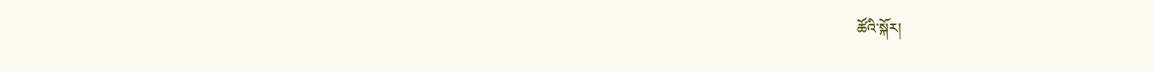ཚོའི་སྐོར།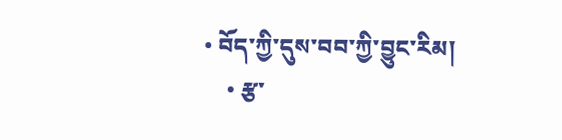• བོད་ཀྱི་དུས་བབ་ཀྱི་བྱུང་རིམ།
    • རྩ་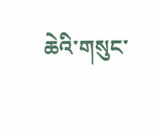ཆེའི་གསུང་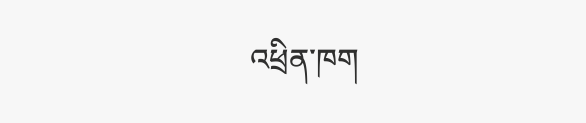འཕྲིན་ཁག